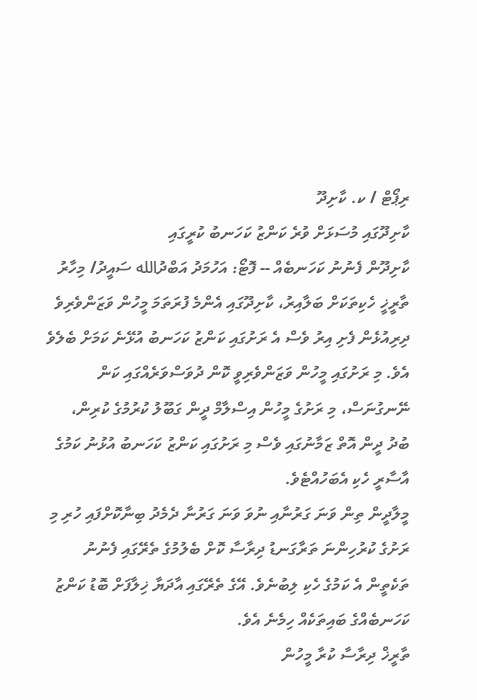ރިޕޯޓް / ކ. ކާށިދޫ
ކާށިދޫގައި މުސަޅަށް ވުރެ ކަންޒު ކަހަނބު ކުރީގައި
ކާށިދޫން ފެނުނު ކަހަނބެއް -- ފޮޓޯ: އަހުމަދު އަބްދުالله ސައީދު/ މިހާރު
ތާރީޚީ ހެކިތަކަށް ބަލާއިރު، ކާށިދޫގައި އެންމެ ފުރަތަމަ މީހުން ވަޒަންވެރިވެ ދިރިއުޅެން ފެށި އިރު ވެސް އެ ރަށުގައި ކަންޒު ކަހަނބު އުޅޭނެ ކަމަށް ބެލެވެ އެވެ. މި ރަށުގައި މީހުން ވަޒަންވެރިވީ ކޮން ދުވަސްވަރެއްގައި ކަން ނޭނގުނަސް، މި ރަށުގެ މީހުން އިސްލާމް ދީން ގަބޫލު ކުރުމުގެ ކުރިން، ބުދު ދީން އޮތް ޒަމާނުގައި ވެސް މި ރަށުގައި ކަންޒު ކަހަނބު އުޅުނު ކަމުގެ އާސާރީ ހެކި އެބަހުއްޓެވެ.
މީލާދީން ތިން ވަނަ ގަރުނާއި ނުވަ ވަނަ ގަރުނާ ދެމެދު ބިނާކޮށްފައި ހުރި މި ރަށުގެ ކުރުހިންނަ ތަރާގަނޑު ދިރާސާ ކޮށް ބެލުމުގެ ތެރޭގައި ފެނުނު ތަކެތީން އެ ކަމުގެ ހެކި ލިބުނެވެ. އޭގެ ތެރޭގައި އާދަޔާ ޚިލާފަށް ބޮޑު ކަންޒު ކަހަނބެއްގެ ބައިތަކެއް ހިމެނެ އެވެ.
ތާރީޚް ދިރާސާ ކުރާ މީހުން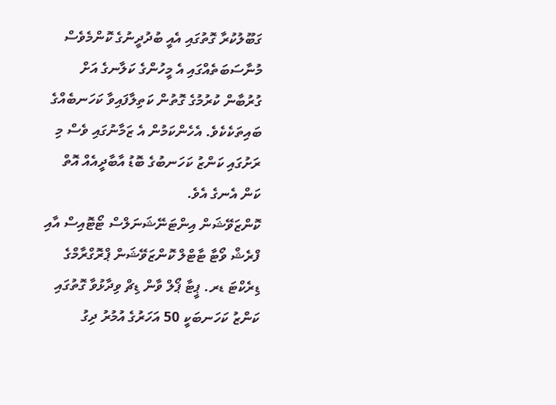ގަބޫލުކުރާ ގޮތުގައި އެއީ ބުދުދީނުގެ ކޮންމެވެސް މުނާސަބަތެއްގައި އެ މީހުންގެ ކަލާނގެ އަށް ގުރުބާން ކުރުމުގެ ގޮތުން ކަތިލާފައިވާ ކަހަނބެއްގެ ބައިތަކެކެވެ. އެހެންކަމުން އެ ޒަމާނުގައި ވެސް މި ރަށުގައި ކަންޒު ކަހަނބުގެ ބޮޑު އާބާދީއެއް އޮތް ކަން އެނގެ އެވެ.
ކޮންޒަވޭޝަން އިންޓަނޭޝަނަލްސް ޓޯޓޮއިސް އާއި ފްރެޝް ވޯޓާ ޓާޓްލް ކޮންޒަވޭޝަން ޕްރޮގްރާމްގެ ޑިރެކްޓަ ޑރ. ޕީޓާ ޕޯލް ވާން ޑިޗް ވިދާޅުވާ ގޮތުގައި ކަންޒު ކަހަނބަކީ 50 އަހަރުގެ އުމުރު ދިގު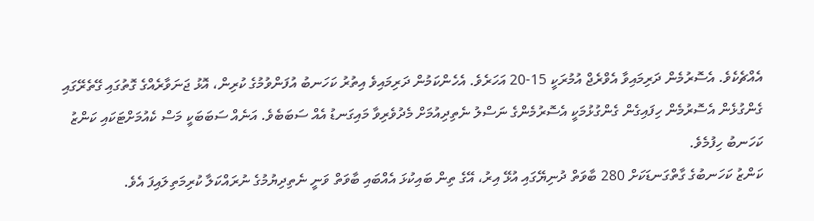އެއްޗެކެވެ. އެސޮރުމެން ދަރިމައިވާ އެވްރެޖް އުމުރަކީ 15-20 އަހަރެވެ. އެހެންކަމުން ދަރިމައިވެ އިތުރު ކަހަނބު އުފަންވުމުގެ ކުރިން، އޮޅު ޖަނަވާރެއްގެ ގޮތުގައި ގޭތެރޭގައި ގެންގުޅެން އެސޮރުމެން ހިފައިގެން ގެންގުޅުމަކީ އެސޮރުމެންގެ ނަސްލު ނެތިދިއުމަށް މެދުވެރިވާ މައިގަނޑު އެއް ސަބަބެވެ. އަނެއް ސަބަބަކީ މަސް ކެއުމަށްޓަކައި ކަންޒު ކަހަނބު ހިފުމެވެ.
ކަންޒު ކަހަނބުގެ ގާތްގަނޑަކަށް 280 ބާވަތް ދުނިޔޭގައި އުޅޭ އިރު، އޭގެ ތިން ބައިކުޅަ އެއްބައި ބާވަތް ވަނީ ނެތިދިޔުމުގެ ނުރައްކަލާ ކުރިމަތިލައިފަ އެވެ.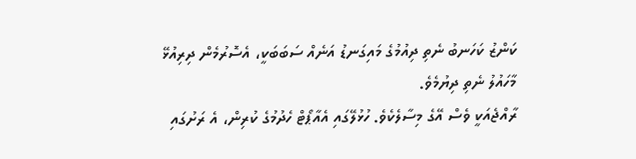ކަންޒު ކަހަނބު ނެތި ދިއުމުގެ މައިގަނޑު އަނެއް ސަބަބަކީ، އެސޮރުމެން ދިރިއުޅޭ މާހައުލު ނެތި ދިޔުމެވެ.
ރާއްޖެއަކީ ވެސް އޭގެ މިސާލެކެވެ. ހުޅުލޭގައި އެއާޕޯޓް ހެދުމުގެ ކުރިން، އެ ރަށުގައި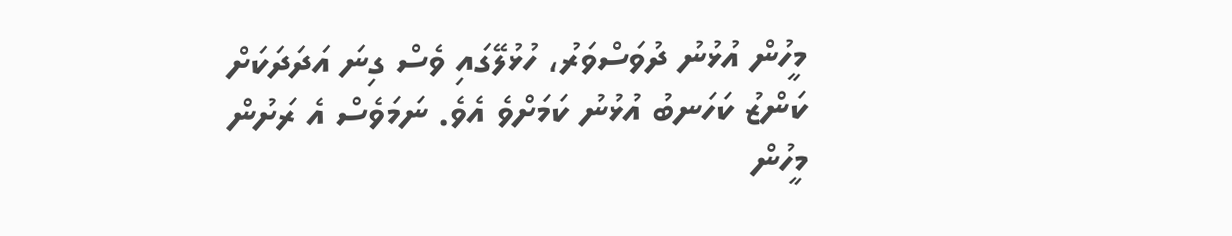މީހުން އުޅުނު ދުވަސްވަރު، ހުޅުލޭގައި ވެސް ގިނަ އަދަދަކަށް ކަންޒު ކަހަނބު އުޅުނު ކަމަށްވެ އެވެ. ނަމަވެސް އެ ރަށުން މީހުން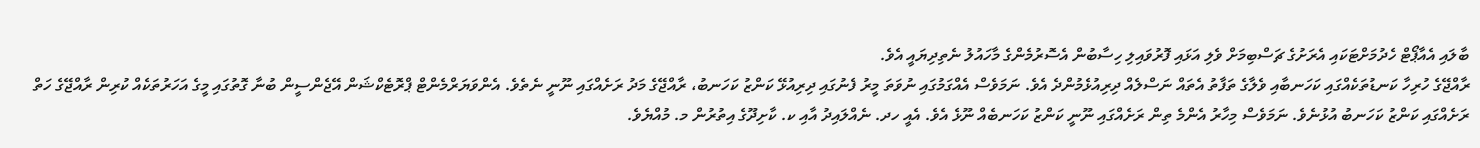ބާލައި އެއާޕޯޓް ހެދުމަށްޓަކައި އެރަށުގެ ޗަސްބިމަށް ވެލި އަޅައި ފޮރުވައިލި ހިސާބުން އެސޮރުމެންގެ މާހައުލު ނެތިދިޔައީ އެވެ.
ރާއްޖޭގެ ހުރިހާ ކަނޑުތަކެއްގައި ކަހަނބާއި ވެލާގެ ތަފާތު އެތައް ނަސްލެއް ދިރިއުޅެމުންދެ އެވެ. ނަމަވެސް އެއްގަމުގައި ނުވަތަ މީރު ފެނުގައި ދިރިއުޅޭ ކަންޒު ކަހަނބު، ރާއްޖޭގެ މަދު ރަށެއްގައި ނޫނީ ނެތެވެ. އެންވަޔަރްމެންޓް ޕްރޮޓެކްޝަން އޭޖެންސީން ބުނާ ގޮތުގައި މީގެ އަހަރުތަކެއް ކުރިން ރާއްޖޭގެ ހަތް ރަށެއްގައި ކަންޒު ކަހަނބު އުޅުނެވެ. ނަމަވެސް މިހާރު އެންމެ ތިން ރަށެއްގައި ނޫނީ ކަންޒު ކަހަނބެއް ނޫޅެ އެވެ. އެއީ ހދ. ނެއްލައިދު އާއި ކ. ކާށިދޫގެ އިތުރުން މ. މުއްޔެވެ.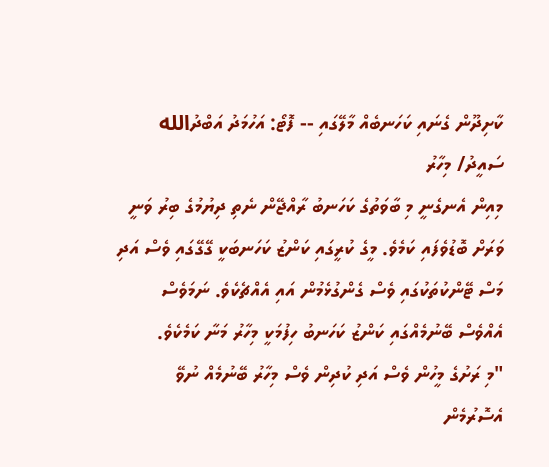ކާށިދޫން ގެނައި ކަހަނބެއް މާލޭގައި -- ފޮޓޯ: އަހުމަދު އަބްދުالله ސައީދު/ މިހާރު
މިއިން އެނގެނީ މި ބާވަތުގެ ކަހަނބު ރާއްޖޭން ނެތި ދިޔުމުގެ ބިރު ވަނީ ވަރަށް ބޮޑުވެފައި ކަމެވެ. މީގެ ކުރީގައި ކަންޒު ކަހަނބަކީ ގޭގޭގައި ވެސް އަދި މަސް ޓޭންކުތަކުގައި ވެސް ގެންގުޅެމުން އައި އެއްޗެކެވެ. ނަމަވެސް އެއްވެސް ބޭނުމެއްގައި ކަންޒު ކަހަނބު ހިފުމަކީ މިހާރު މަނާ ކަމެކެވެ.
"މި ރަށުގެ މީހުން ވެސް އަދި ކުދިން ވެސް މިހާރު ބޭނުމެއް ނުވޭ އެސޮރުމެން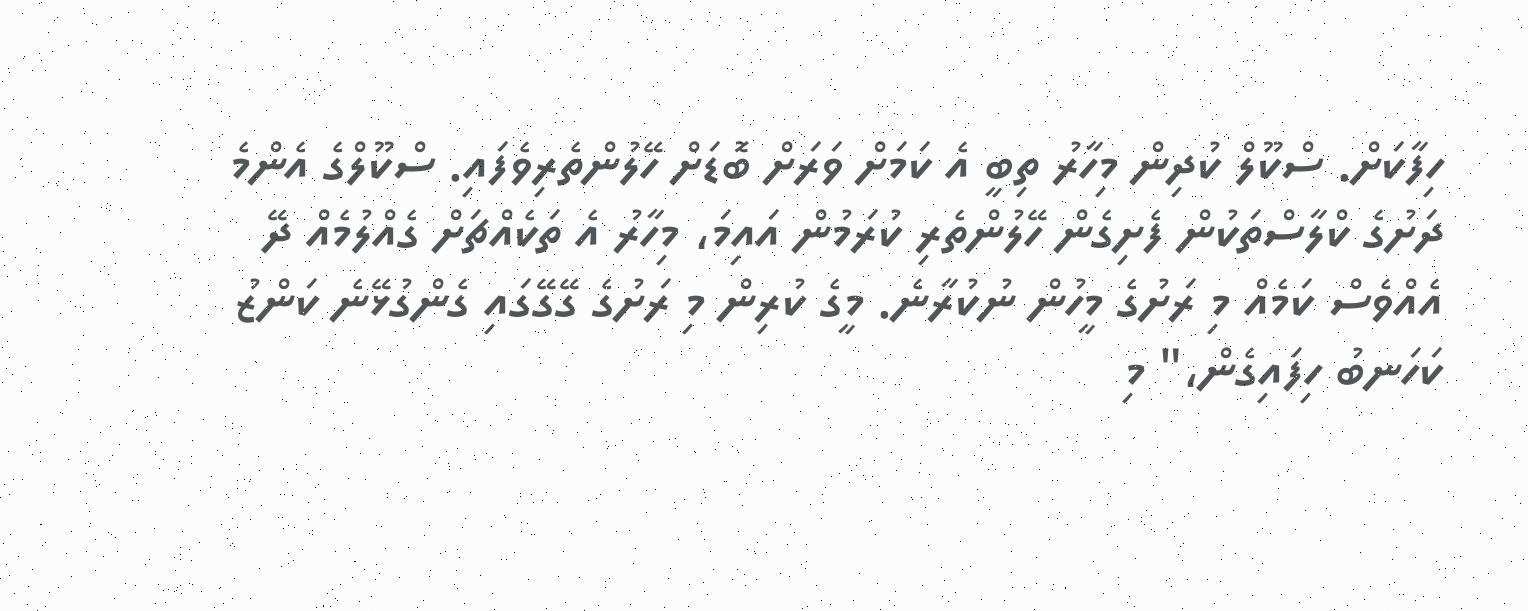ހިފާކަށް. ސްކޫލް ކުދިން މިހާރު ތިބީ އެ ކަމަށް ވަރަށް ބޮޑަށް ހޭލުންތެރިވެފައި. ސްކޫލްގެ އެންމެ ދަށުގެ ކްލާސްތަކުން ފެށިގެން ހޭލުންތެރި ކުރަމުން އައިމަ، މިހާރު އެ ތަކެއްޗަށް ގެއްލުމެއް ދޭ އެއްވެސް ކަމެއް މި ރަށުގެ މީހުން ނުކުރާނެ. މީގެ ކުރިން މި ރަށުގެ ގޭގޭގައި ގެންގުޅޭނެ ކަންޒު ކަހަނބު ހިފައިގެން،" މި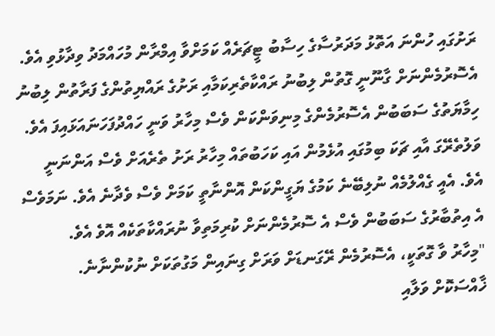ރަށުގައި ހުންނަ އަތޮޅު މަދަރުސާގެ ހިސާބު ޓީޗަރެއް ކަމަށްވާ އިމްރާން މުހައްމަދު ވިދާޅުވި އެވެ.
އެސޮރުމެންނަށް ގާނޫނީ ގޮތުން ލިބުނު ރައްކާތެރިކަމާއި ރަށުގެ ރައްޔިތުންގެ ފަރާތުން ލިބުނު ހިމާޔަތުގެ ސަބަބުން އެސޮރުމެންގެ މިނިވަންކަން ވެސް މިހާރު ވަނީ ހައްދުފަހަނައަޅައިފަ އެވެ. ވަލުތެރޭގަ އާއި ޗަކަ ބިމުގައި އުޅެމުން އައި ކަހަބުތައް މިހާރު ރަށު ތެރެއަށް ވެސް އަންނަނީ އެވެ. އެއީ ގެއްލުމެއް ނުލިބޭނެ ކަމުގެ ޔަގީންކަން އޮންނާތީ ކަމަށް ވެސް ވެދާނެ އެވެ. ނަމަވެސް އެ އިތުބާރުގެ ސަބަބުން ވެސް އެ ސޮރުމެންނަށް ކުރިމަތިވާ ނުރައްކާތަކެއް އޮވެ އެވެ.
"މިހާރު ވާ ގޮތަކީ، އެސޮރުމެން ރޭގަނޑަށް ވަރަށް ގިނައިން މަގުތަކަށް ނުކުންނާނެ. ޚާއްސަކޮށް ވަލާއި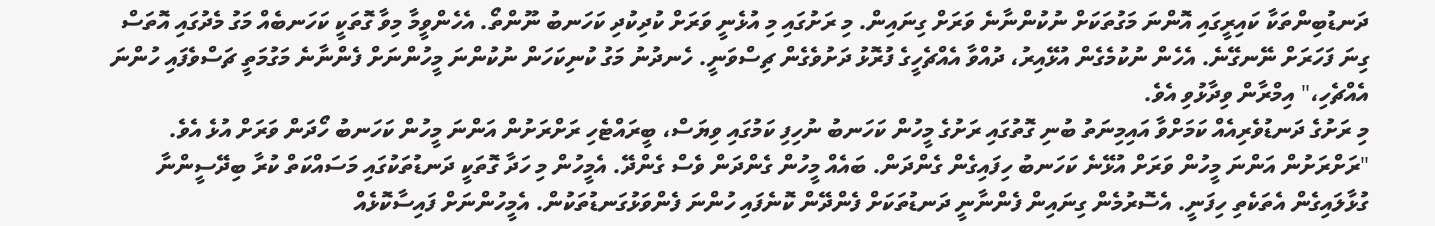ދަނޑުބިންތަކާ ކައިރީގައި އޮންނަ މަގުތަކަށް ނުކުންނާނެ ވަރަށް ގިނައިން. މި ރަށުގައި މި އުޅެނީ ވަރަށް ކުދިކުދި ކަހަނބު ނޫންތޯ. އެހެންވީމާ މިވާ ގޮތަކީ ކަހަނބެއް މަގު މެދުގައި އޮތަސް ގިނަ ފަހަރަށް ނޭނގޭނެ. އެހެން ނުކުމެގެން އުޅޭއިރު، ދުއްވާ އެއްޗެހީގެ ފުރޮޅު ދަށުވެގެން ޗިސްވަނީ. ހެނދުނު މަގު ކުނިކަހަން ނުކުންނަ މީހުންނަށް ފެންނާނެ މަގުމަތީ ޗަސްވެފައި ހުންނަ އެއްޗެހި،" އިމްރާން ވިދާޅުވި އެވެ.
މި ރަށުގެ ދަނޑުވެރިއެއް ކަމަށްވާ އައިމިނަތު ބުނި ގޮތުގައި ރަށުގެ މީހުން ކަހަނބު ނުހިފި ކަމުގައި ވިޔަސް، ބީރައްޓެހި ރަށްރަށުން އަންނަ މީހުން ކަހަނބު ހޯދަން ވަރަށް އުޅެ އެވެ.
"ރަށްރަށުން އަންނަ މީހުން ވަރަށް އުޅޭނެ ކަހަނބު ހިފައިގެން ގެންދަން. ބައެއް މީހުން ގެންދަން ވެސް ގެންދޭ. އެމީހުން މި ހަދާ ގޮތަކީ ދަނޑުތަކުގައި މަސައްކަތް ކުރާ ބިދޭސީންނާ ގުޅާލައިގެން އެތަކެތި ހިފަނީ. އެސޮރުމެން ގިނައިން ފެންނާނީ ދަނޑުތަކަށް ފެންދޭން ކޮނެފައި ހުންނަ ފެންވަޅުގަނޑުތަކުން. އެމީހުންނަށް ފައިސާކޮޅެއް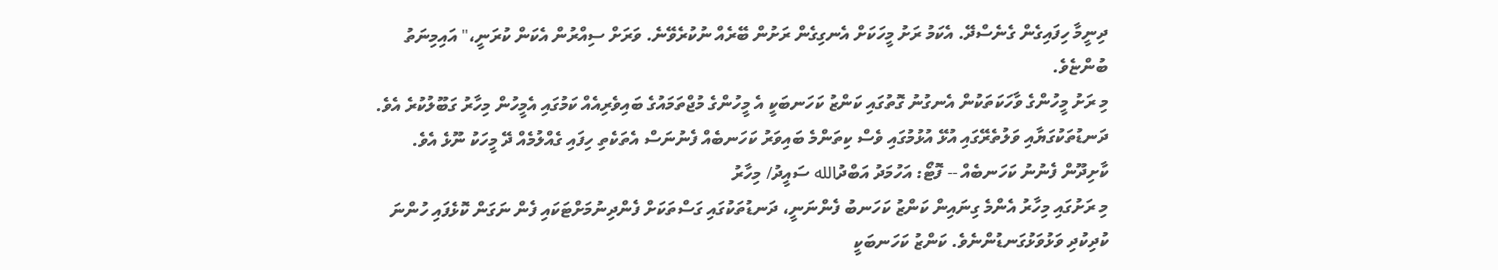ދިނީމާ ހިފައިގެން ގެނެސްދޭ. އެކަމު ރަށު މީހަކަށް އެނގިގެން ރަށުން ބޭރެއް ނުކުރެވޭނެ. ވަރަށް ސިއްރުން އެކަން ކުރަނީ،" އައިމިނަތު ބުންޏެވެ.
މި ރަށު މީހުންގެ ވާހަކަތަކުން އެނގުނު ގޮތުގައި ކަންޒު ކަހަނބަކީ އެ މީހުންގެ މުޖްތަމައުގެ ބައިވެރިއެއް ކަމުގައި އެމީހުން މިހާރު ގަބޫލުކުރެ އެވެ. ދަނޑުތަކުގަޔާއި ވަލުތެރޭގައި އުޅޭ އުޅުމުގައި ވެސް ކިތަންމެ ބައިވަރު ކަހަނބެއް ފެނުނަސް އެތަކެތި ހިފައި ގެއްލުމެއް ދޭ މީހަކު ނޫޅެ އެވެ.
ކާށިދޫން ފެނުނު ކަހަނބެއް -- ފޮޓޯ: އަހުމަދު އަބްދުالله ސައީދު/ މިހާރު
މި ރަށުގައި މިހާރު އެންމެ ގިނައިން ކަންޒު ކަހަނބު ފެންނަނީ، ދަނޑުތަކުގައި ގަސްތަކަށް ފެންދިނުމަށްޓަކައި ފެން ނަގަން ކޮޅެފައި ހުންނަ ކުދިކުދި ވަޅުވަޅުގަނޑުންނެވެ. ކަންޒު ކަހަނބަކީ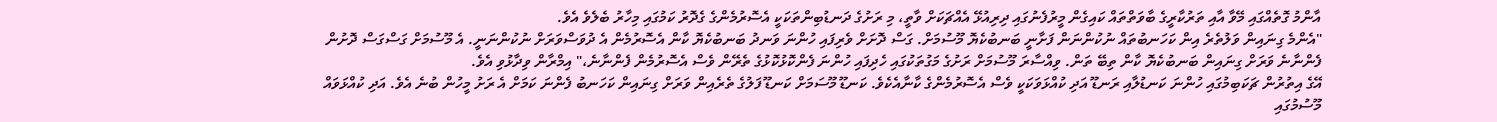އާންމު ގޮތެއްގައި މޭވާ އާއި ތަރުކާރީގެ ބާވަތްތައް ކައިގެން މީރުފެނުގައި ދިރިއުޅޭ އެއްޗަކަށް ވާތީ، މި ރަށުގެ ދަނޑުބިންތަކަކީ އެސޮރުމެންގެ ގެދޮރު ކަމުގައި މިހާރު ބެލެވެ އެވެ.
"އެންމެ ގިނައިން ވަލުތެރެ އިން ކަހަނބުތައް ނުކުންނަން ފަށާނީ ބަނބުކެޔޮ މޫސުމަށް. ގަސް ދޮށަށް ވެރިފައި ހުންނަ ވަނދު ބަނބުކެޔޮ ކާން އެސޮރުމެން އެ ދުވަސްވަރަށް ނުކުންނަނީ. އެ މޫސުމަށް ގަސްގަސް ދޮށުން ފެންނާނެ ވަރަށް ގިނައިން ބަނބުކެޔޮ ކާން ތިބޭ ތަން. ވިއްސާރަ މޫސުމަށް ރަށުގެ މަގުތަކުގައި ހެދިފައި ހުންނަ ފެންކޮޅުކޮޅުގެ ތެރޭން ވެސް އެސޮރުމެން ފެންނާނެ،" އިމްރާން ވިދާޅުވި އެވެ.
އޭގެ އިތުރުން ޗަކަބިމުގައި ހުންނަ ކަނޑުލާއި ރަނޑޫ އަދި ކުއްޅަވަކަކީ ވެސް އެސޮރުމެންގެ ކާނާއެކެވެ. ކަނޑޫ މޫސަމަށް ކަނޑޫ ފަލުގެ ތެރެއިން ވަރަށް ގިނައިން ކަހަނބު ފެންނަ ކަމަށް އެ ރަށު މީހުން ބުނެ އެވެ. އަދި ކުއްޅަވައް މޫސުމުގައި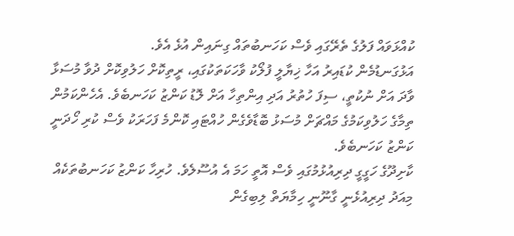ކުއްޅަވައް ފަލުގެ ތެރޭގައި ވެސް ކަހަނބުތައް ގިނައިން އުޅެ އެވެ.
އަޅުގަނޑުމެން ކުޑައިރު އަހާ ޚިޔާލީ ފުލޯކު ވާހަކަތަކުގައި، ރީތިކޮށް ހަލުވިކޮށް ދުވާ މުސަޅާ ވާދަ އަށް ނުކުތީ، ސިފަ ހުތުރު އަދި އިންތިހާ އަށް ލޮޑު ކަންޒު ކަހަނބެވެ. އެހެންކަމުން ތިމާގެ ހަލުވިކަމުގެ މައްޗަށް މުސަޅު ބޮޑާވެގެން ހުއްޓައި ކޮންމެ ފަހަރަކު ވެސް ކުރި ހޯދަނީ ކަންޒު ކަހަނބެވެ.
ކާށިދޫގެ ހަގީގީ ދިރިއުޅުމުގައި ވެސް އޮތީ ހަމަ އެ އުސޫލެވެ. ހުރިހާ ކަންޒު ކަހަނބުތަކެއް މިއަދު ދިރިއުޅެނީ ގާނޫނީ ހިމާޔަތް ލިބިގެން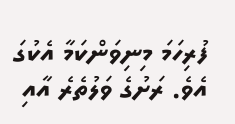ފުރިހަމަ މިނިވަންކަމާ އެކުގަ އެވެ. ރަށުގެ ވަލުތެރެ އާއި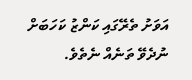އަވަށު ތެރޭގައި ކަންޒު ކަހަބަށް ނުދެވޭ ތަނެއް ނެތެވެ.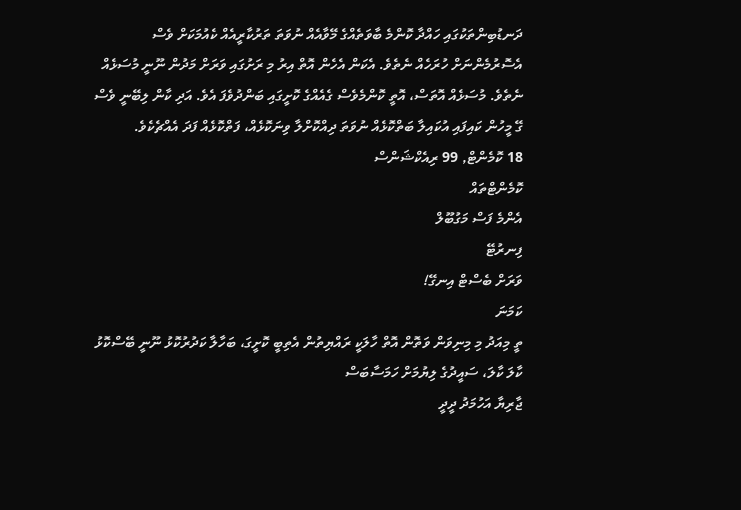ދަނޑުބިންތަކުގައި ހައްދާ ކޮންމެ ބާވަތެއްގެ މޭވާއެއް ނުވަތަ ތަރުކާރީއެއް ކެއުމަކަށް ވެސް އެސޮރުމެންނަށް ހުރަހެއް ނެތެވެ. އެކަން އެހެން އޮތް އިރު މި ރަށުގައި ވަރަށް މަދުން ނޫނީ މުސަޅެއް ނެތެވެ. މުސަޅެއް އޮތަސް، އޮތީ ކޮންމެވެސް ގެއެއްގެ ކޮށީގައި ބަންދުވެފަ އެވެ. އަދި ކާން ލިބޭނީ ވެސް ގޭ މީހުން ކައިފައި އުކައިލާ ބަތްކޮޅެއް ނުވަތަ ދިއްކޮށްލާ ވިނަކޮޅެއް، ފަތްކޮޅެއް ފަދަ އެއްޗެކެވެ.
18 ކޮމެންޓް, 99 ރިއެކްޝަންސް
ކޮމެންޓްތައް
އެންމެ ފަސް މަގުބޫލް
ފިނރުޓޭ
ވަރަށް ބެސްޓް އިނގޭ!
ކަމަނަ
ތީ މިއަދު މި މިނިވަން ވަތޮން އޮތް ހާލަކީ ރައްޔިތުން އެތިބީ ކޮށީގަ، ބަހާލާ ކަދުރުކޮޅު ނޫނީ ބޭސްކޮޅު ކާލަ ކާލަ، ސައީދުގެ ލިޔުމަށް ހަމަސާބަސް
ޖާރިޔާ އަހުމަދު ދީދީ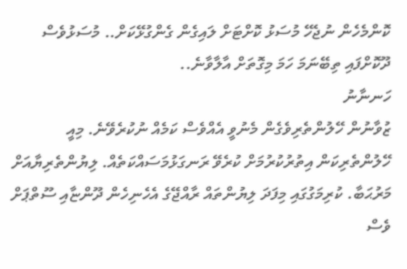ކޮންމެހެން ނުޖެހޭ މުސަޅު ކޮށްޓަށް ލައިގެން ގެންގުޅޭކަށް.. މުސަޅުވެސް ދޫކޮށްފައި ތިބޭނަމަ ހަމަ މިގޮތަށް އާލާވާނެ..
ހަނނާނު
ޒުވާނުން ހޭލުންތެރިވެގެން މެނުވީ އެއްވެސް ކަމެއް ނުކުރެވޭނެ. މިއީ ހޭލުންތެރިކަން އިތުރުކުރުމަށް ކުރެވޭ ރަނގަޅުމަސައްކަތެއް. ލިޔުންތެރިޔާއަށް މަރުޙަބާ. ކުރިމަގުގައި މިފަދަ ލިޔުންތައް ރާއްޖޭގެ އެހެނިހެން ދޫންޏާއި ސޫތްޕަށް ވެސް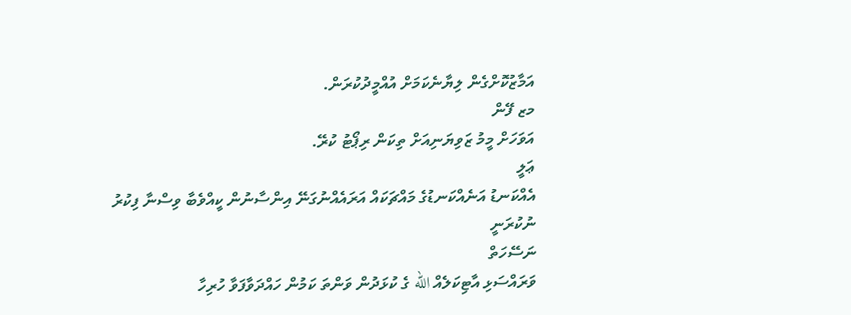އަމާޒުކޮށްގެން ލިޔާނެކަމަށް އުއްމީދުކުރަން.
މޒ ފޭން
އަވަހަށް މީމު ޒަވިޔަނިއަށް ތިކަން ރިޕޯޓު ކުރޭ.
ޢަލީ
އެއްކަނޑު އަނެއްކަނޑުގެ މައްޗަކައް އަރައެއްނުގަނޭ އިންސާނުން ކީއްވެބާ ވިސްނާ ފިކުރު ނުކުރަނީ
ނަސޭހަތް
ވަރައްސަޅި އާޓިކަލެއް الله ގެ ކުޅަދުން ވަންތަ ކަމުން ހައްދަވާފަވާ ހުރިހާ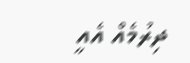ދިރުމެއް އެއީ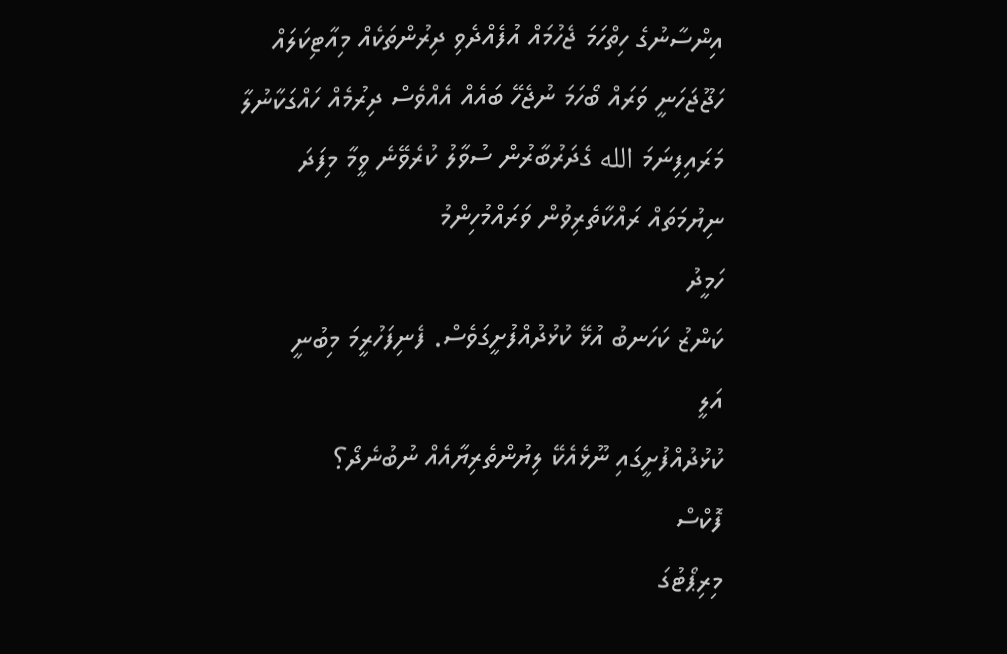އިންސާނުގެ ހިތްހަމަ ޖެހުމައް އުފެއްދެވި ދިރުންތަކެއް މިއާޓިކަލައް ހަޖޫޖަހަނީ ވަރައް ބޯހަމަ ނުޖެހޭ ބައެއް އެއްވެސް ދިރުމެއް ހައްގަކާނުލާ މަރައިފިނަމަ الله ގެދަރުބާރުން ސުވާލު ކުރެވޭނެ ވީމާ މިފަދަ ނިޔުމަތައް ރައްކާތެރިވުން ވަރައްމުހިންމު
ހަމީދު
ކަންޒު ކަހަނބު އުޅޭ ކުޅުދުއްފުށީގަވެސް. ފެނިފަހުރީމަ މިބުނީ
އަލީ
ކުޅުދުއްފުށީގައި ނޫޅެއެކޭ ލިޔުންތެރިޔާއެއް ނުބުނެދޯ؟
ފޮކްސް
މިރިޕޯޓުގަ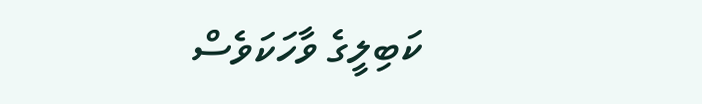ކަބިލީގެ ވާހަކަވެސް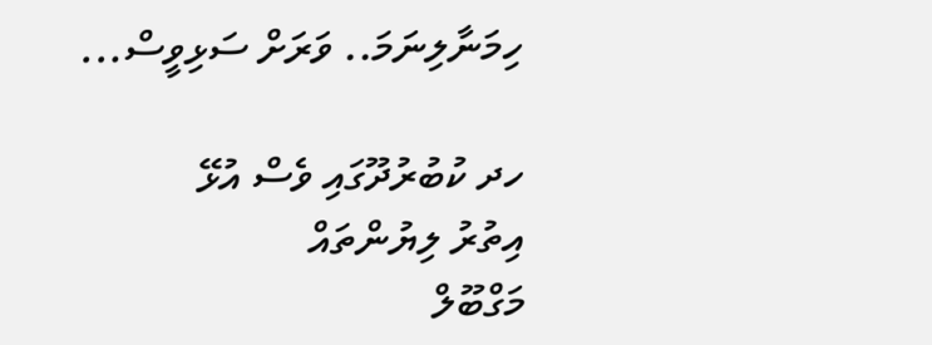ހިމަނާލިނަމަ.. ވަރަށް ސަޅިވީސް...

ހދ ކުބުރުދޫގައި ވެސް އުޅޭ
އިތުރު ލިޔުންތައް
މަގްބޫލް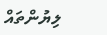ލިޔުންތައް